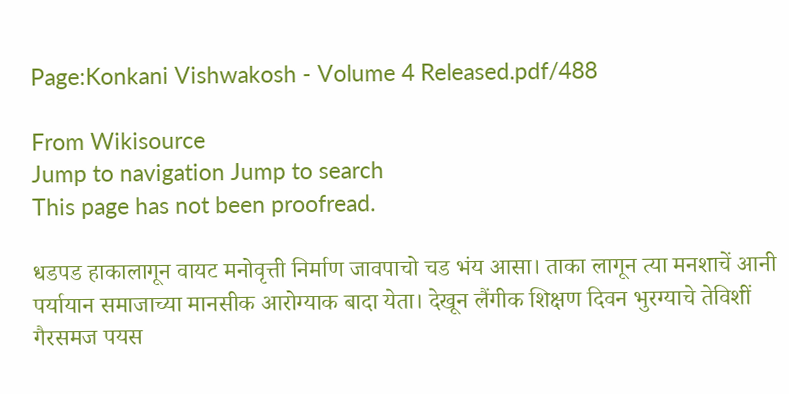Page:Konkani Vishwakosh - Volume 4 Released.pdf/488

From Wikisource
Jump to navigation Jump to search
This page has not been proofread.

धडपड हाकालागून वायट मनोवृत्ती निर्माण जावपाचो चड भंय आसा। ताका लागून त्या मनशाचें आनी पर्यायान समाजाच्या मानसीक आरोग्याक बादा येता। देखून लैंगीक शिक्षण दिवन भुरग्याचे तेविशीं गैरसमज पयस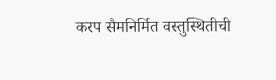करप सैमनिर्मित वस्तुस्थितीची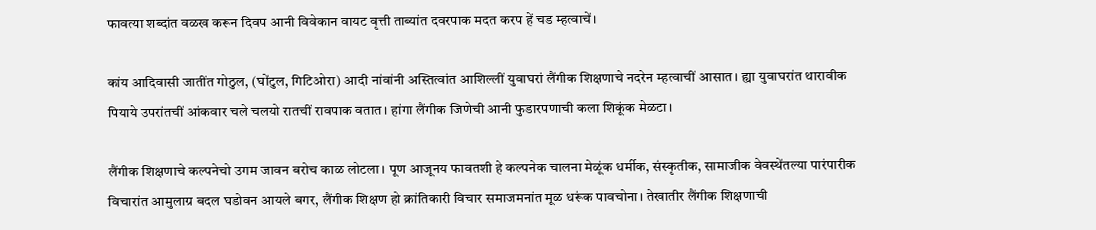फावत्या शब्दांत वळख करून दिवप आनी विवेकान वायट वृत्ती ताब्यांत दवरपाक मदत करप हें चड म्हत्वाचें।

कांय आदिवासी जातींत गोठुल, (घोंटुल, गिटिओरा) आदी नांवांनी अस्तित्वांत आशिल्लीं युवाघरां लैंगीक शिक्षणाचे नदरेन म्हत्वाचीं आसात। ह्या युवाघरांत थारावीक पियाये उपरांतचीं आंकवार चले चलयो रातचीं रावपाक वतात। हांगा लैंगीक जिणेची आनी फुडारपणाची कला शिकूंक मेळटा।

लैंगीक शिक्षणाचे कल्पनेचो उगम जावन बरोच काळ लोटला। पूण आजूनय फावतशी हे कल्पनेक चालना मेळूंक धर्मीक, संस्कृतीक, सामाजीक वेवस्थेंतल्या पारंपारीक विचारांत आमुलाग्र बदल घडोवन आयले बगर, लैंगीक शिक्षण हो क्रांतिकारी विचार समाजमनांत मूळ धरूंक पावचोना। तेखातीर लैंगीक शिक्षणाची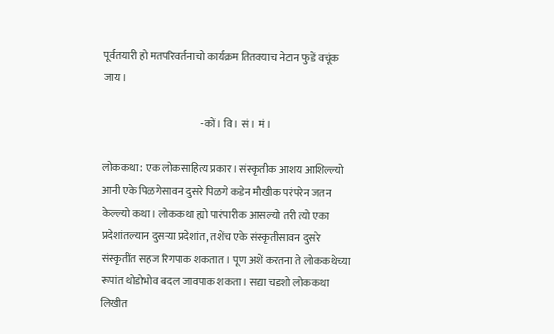पूर्वतयारी हो मतपरिवर्तनाचो कार्यक्रम तितक्याच नेटान फुडें वचूंक जाय।

                                               -कों। वि। सं। मं।

लोककथा: एक लोकसाहित्य प्रकार। संस्कृतीक आशय आशिल्ल्यो आनी एके पिळगेसावन दुसरे पिळगे कडेन मौखीक परंपरेन जतन केल्ल्यो कथा। लोककथा ह्यो पारंपारीक आसल्यो तरी त्यो एका प्रदेशांतल्यान दुसऱ्या प्रदेशांत, तशेंच एके संस्कृतीसावन दुसरे संस्कृतींत सहज रिगपाक शकतात। पूण अशें करतना ते लोककथेच्या रूपांत थोडोभोव बदल जावपाक शकता। सद्या चडशो लोककथा लिखीत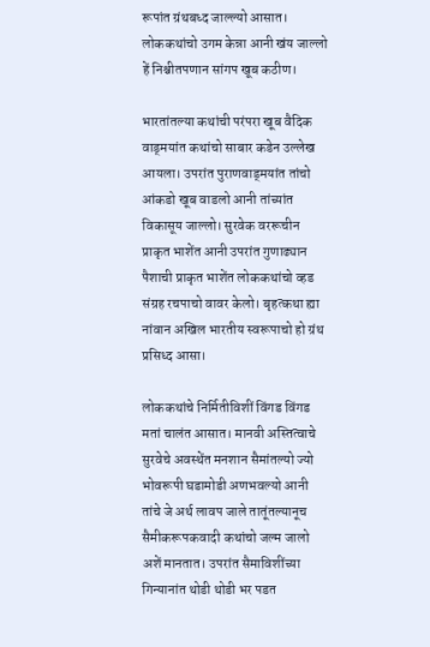रूपांत ग्रंथबध्द जाल्ल्यो आसात। लोककथांचो उगम केन्ना आनी खंय जाल्लो हें निश्चीतपणान सांगप खूब कठीण।

भारतांतल्या कथांची परंपरा खूब वैदिक वाड्मयांत कथांचो साबार कडेन उल्लेख आयला। उपरांत पुराणवाड्मयांत तांचो आंकडो खूब वाडलो आनी तांच्यांत विकासूय जाल्लो। सुरवेक वररूचीन प्राकृत भाशेंत आनी उपरांत गुणाढ्यान पैशाची प्राकृत भाशेंत लोककथांचो व्हड संग्रह रचपाचो वावर केलो। बृहत्कथा ह्या नांवान अखिल भारतीय स्वरूपाचो हो ग्रंथ प्रसिध्द आसा।

लोककथांचे निर्मितीविशीं विंगड विंगड मतां चालंत आसात। मानवी अस्तित्वाचे सुरवेचे अवस्थेंत मनशान सैमांतल्यो ज्यो भोवरूपी घडामोडी अणभवल्यो आनी तांचे जे अर्थ लावप जाले तातूंतल्यानूच सैमीकरूपकवादी कथांचो जल्म जालो अशें मानतात। उपरांत सैमाविशींच्या गिन्यानांत थोडी थोडी भर पडत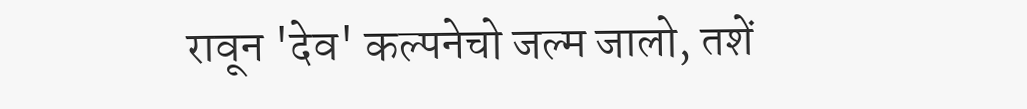रावून 'देव' कल्पनेचो जल्म जालो, तशें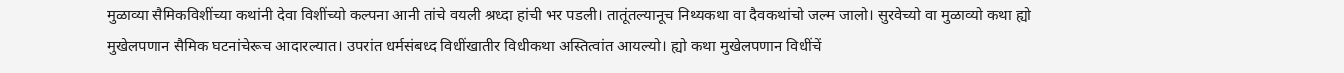मुळाव्या सैमिकविशींच्या कथांनी देवा विशींच्यो कल्पना आनी तांचे वयली श्रध्दा हांची भर पडली। तातूंतल्यानूच निथ्यकथा वा दैवकथांचो जल्म जालो। सुरवेच्यो वा मुळाव्यो कथा ह्यो मुखेलपणान सैमिक घटनांचेरूच आदारल्यात। उपरांत धर्मसंबध्द विधींखातीर विधीकथा अस्तित्वांत आयल्यो। ह्यो कथा मुखेलपणान विधींचें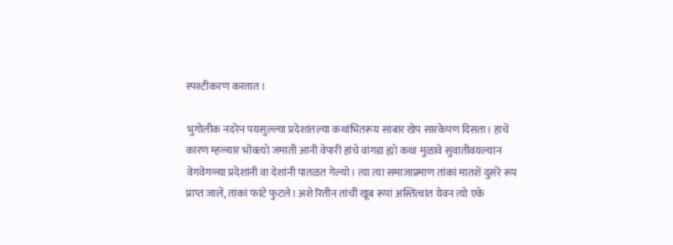स्पश्टीकरण करतात।

भुगोलीक नदरेन पयसुल्ल्या प्रदेशांतल्या कथांभितरूय साबार खेप सारकेपण दिसता। हाचें कारण म्हळ्यार भोंवत्यो जमाती आनी वेपारी हांचे वांगडा ह्यो कथा मुळावे सुवातीवयल्यान वेगवेगळ्या प्रदेशांनी वा देशांनी पातळत गेल्यो। त्या त्या समाजाप्रमाण तांकां मातशें दुसरें रूप प्राप्त जालें, तांकां फांटे फुटले। अशे रितीन तांचीं खूब रूपां अस्तित्वांत येवन त्यो एके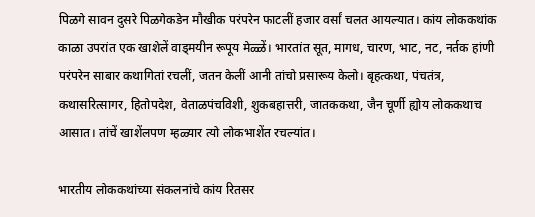पिळगे सावन दुसरे पिळगेकडेन मौखीक परंपरेन फाटलीं हजार वर्सां चलत आयल्यात। कांय लोककथांक काळा उपरांत एक खाशेलें वाड्मयीन रूपूय मेळ्ळें। भारतांत सूत, मागध, चारण, भाट, नट, नर्तक हांणी परंपरेन साबार कथागितां रचलीं, जतन केलीं आनी तांचो प्रसारूय केलो। बृहत्कथा, पंचतंत्र, कथासरित्सागर, हितोपदेश, वेताळपंचविशी, शुकबहात्तरी, जातककथा, जैन चूर्णी ह्योय लोककथाच आसात। तांचें खाशेंलपण म्हळ्यार त्यो लोकभाशेंत रचल्यांत।

भारतीय लोककथांच्या संकलनांचे कांय रितसर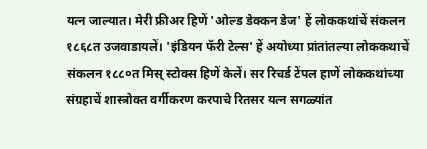यत्न जाल्यात। मेरी फ्रीअर हिणें 'ओल्ड डेक्कन डेज' हें लोककथांचें संकलन १८६८त उजवाडायलें। 'इंडियन फॅरी टेल्स' हें अयोध्या प्रांतांतल्या लोककथाचें संकलन १८८०त मिस् स्टोक्स हिणें केलें। सर रिचर्ड टेंपल हाणें लोककथांच्या संग्रहाचें शास्त्रोक्त वर्गीकरण करपाचे रितसर यत्न सगळ्यांत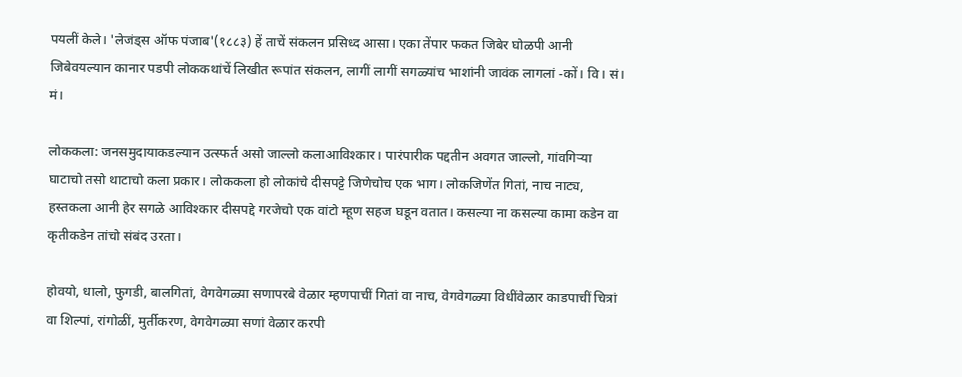पयलीं केले। 'लेजंड्स ऑफ पंजाब'(१८८३) हें ताचें संकलन प्रसिध्द आसा। एका तेंपार फकत जिबेर घोळपी आनी जिबेवयल्यान कानार पडपी लोककथांचें लिखीत रूपांत संकलन, लागीं लागीं सगळ्यांच भाशांनी जावंक लागलां -कों। वि। सं। मं।

लोककला: जनसमुदायाकडल्यान उत्स्फर्त असो जाल्लो कलाआविश्कार। पारंपारीक पद्दतीन अवगत जाल्लो, गांवगिऱ्या घाटाचो तसो थाटाचो कला प्रकार। लोककला हो लोकांचे दीसपट्टे जिणेचोच एक भाग। लोकजिणेंत गितां, नाच नाट्य, हस्तकला आनी हेर सगळे आविश्कार दीसपद्दे गरजेचो एक वांटो म्हूण सहज घडून वतात। कसल्या ना कसल्या कामा कडेन वा कृतीकडेन तांचो संबंद उरता।

होवयो, धालो, फुगडी, बालगितां, वेगवेगळ्या सणापरबे वेळार म्हणपाचीं गितां वा नाच, वेगवेगळ्या विधींवेळार काडपाचीं चित्रां वा शिल्पां, रांगोळीं, मुर्तीकरण, वेगवेगळ्या सणां वेळार करपी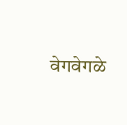वेगवेगळे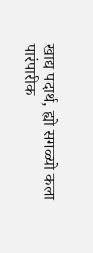खाद्य पदार्थ, ह्यो सगळ्यो कला पारंपारीक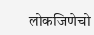लोकजिणेचो